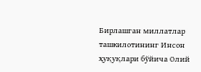Бирлашган миллатлар ташкилотининг Инсон ҳуқуқлари бўйича Олий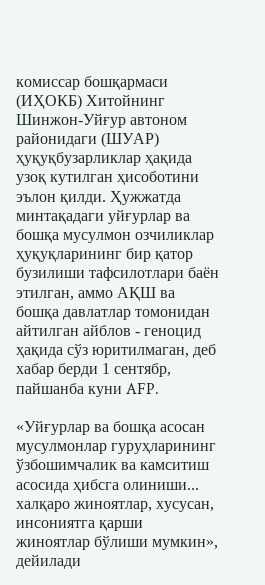комиссар бошқармаси (ИҲОКБ) Хитойнинг Шинжон-Уйғур автоном районидаги (ШУАР) ҳуқуқбузарликлар ҳақида узоқ кутилган ҳисоботини эълон қилди. Ҳужжатда минтақадаги уйғурлар ва бошқа мусулмон озчиликлар ҳуқуқларининг бир қатор бузилиши тафсилотлари баён этилган, аммо АҚШ ва бошқа давлатлар томонидан айтилган айблов - геноцид ҳақида сўз юритилмаган, деб хабар берди 1 сентябр, пайшанба куни AFP.

«Уйғурлар ва бошқа асосан мусулмонлар гуруҳларининг ўзбошимчалик ва камситиш асосида ҳибсга олиниши... халқаро жиноятлар, хусусан, инсониятга қарши жиноятлар бўлиши мумкин», дейилади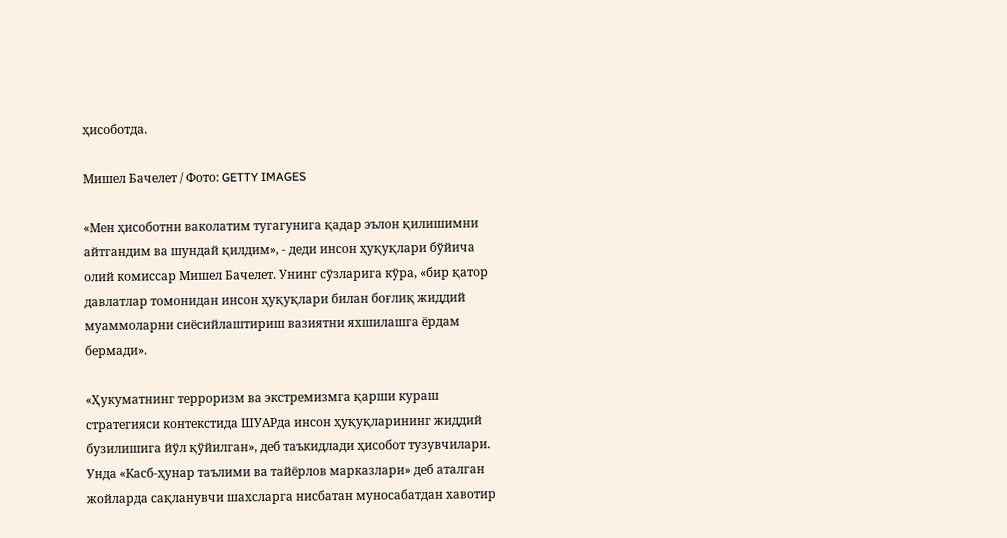ҳисоботда.

Мишел Бачелет / Фото: GETTY IMAGES

«Мен ҳисоботни ваколатим тугагунига қадар эълон қилишимни айтгандим ва шундай қилдим», - деди инсон ҳуқуқлари бўйича олий комиссар Мишел Бачелет. Унинг сўзларига кўра, «бир қатор давлатлар томонидан инсон ҳуқуқлари билан боғлиқ жиддий муаммоларни сиёсийлаштириш вазиятни яхшилашга ёрдам бермади».

«Ҳукуматнинг терроризм ва экстремизмга қарши кураш стратегияси контекстида ШУАРда инсон ҳуқуқларининг жиддий бузилишига йўл қўйилган», деб таъкидлади ҳисобот тузувчилари. Унда «Касб-ҳунар таълими ва тайёрлов марказлари» деб аталган жойларда сақланувчи шахсларга нисбатан муносабатдан хавотир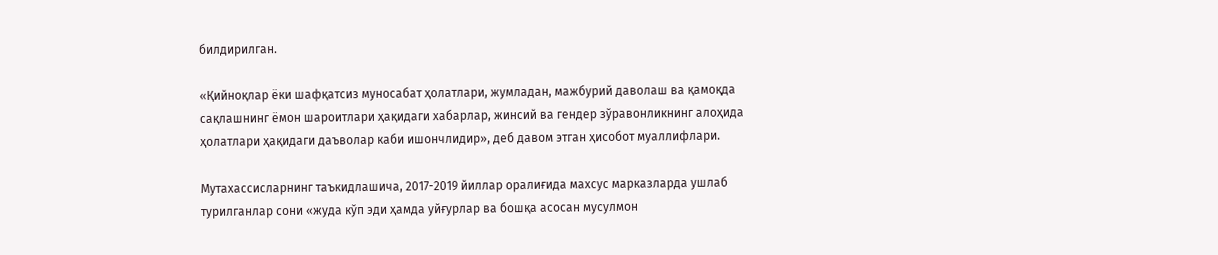билдирилган.

«Қийноқлар ёки шафқатсиз муносабат ҳолатлари, жумладан, мажбурий даволаш ва қамоқда сақлашнинг ёмон шароитлари ҳақидаги хабарлар, жинсий ва гендер зўравонликнинг алоҳида ҳолатлари ҳақидаги даъволар каби ишончлидир», деб давом этган ҳисобот муаллифлари.

Мутахассисларнинг таъкидлашича, 2017-2019 йиллар оралиғида махсус марказларда ушлаб турилганлар сони «жуда кўп эди ҳамда уйғурлар ва бошқа асосан мусулмон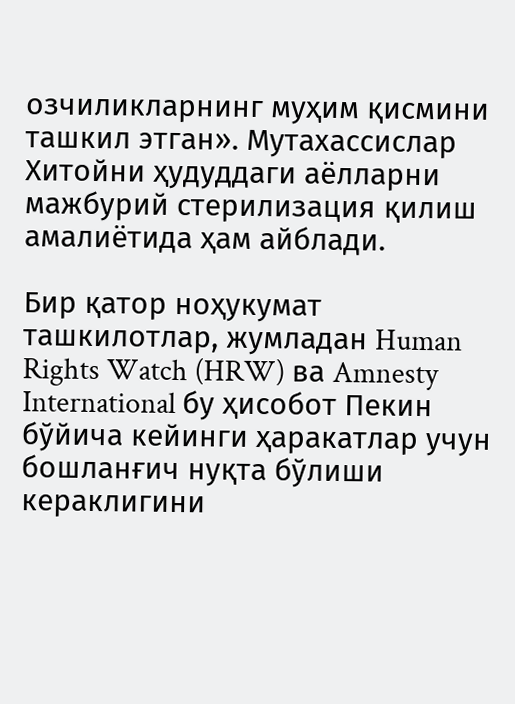озчиликларнинг муҳим қисмини ташкил этган». Мутахассислар Хитойни ҳудуддаги аёлларни мажбурий стерилизация қилиш амалиётида ҳам айблади.

Бир қатор ноҳукумат ташкилотлар, жумладан Human Rights Watch (HRW) ва Amnesty International бу ҳисобот Пекин бўйича кейинги ҳаракатлар учун бошланғич нуқта бўлиши кераклигини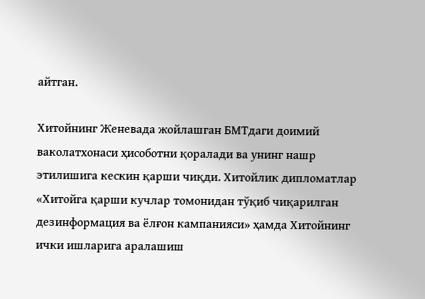айтган.

Хитойнинг Женевада жойлашган БМТдаги доимий ваколатхонаси ҳисоботни қоралади ва унинг нашр этилишига кескин қарши чиқди. Хитойлик дипломатлар «Хитойга қарши кучлар томонидан тўқиб чиқарилган дезинформация ва ёлғон кампанияси» ҳамда Хитойнинг ички ишларига аралашиш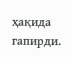ҳақида гапирди.